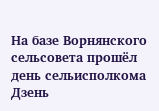На базе Ворнянского сельсовета прошёл день сельисполкома
Дзень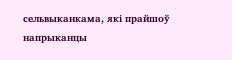сельвыканкама, які прайшоў напрыканцы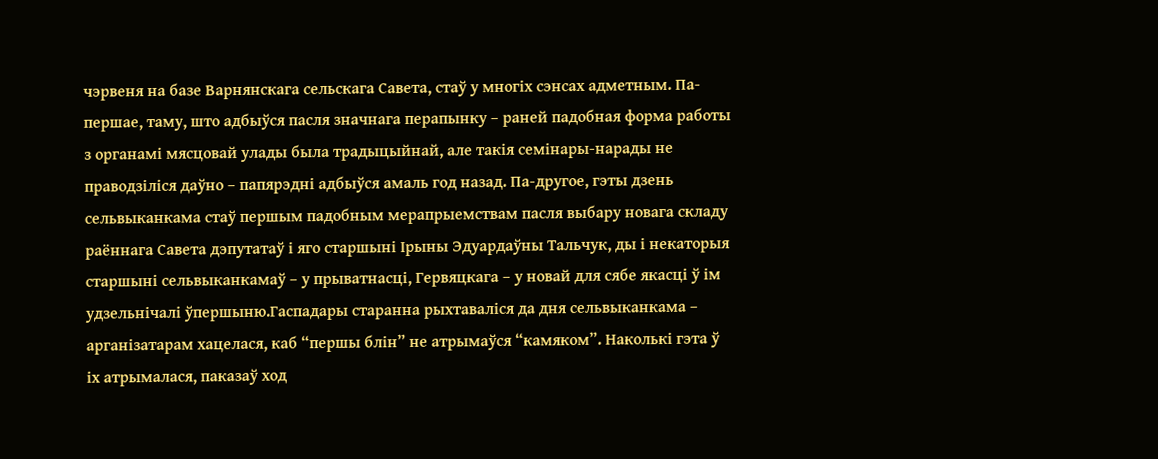чэрвеня на базе Варнянскага сельскага Савета, стаў у многіх сэнсах адметным. Па-першае, таму, што адбыўся пасля значнага перапынку – раней падобная форма работы з органамі мясцовай улады была традыцыйнай, але такія семінары-нарады не праводзіліся даўно – папярэдні адбыўся амаль год назад. Па-другое, гэты дзень сельвыканкама стаў першым падобным мерапрыемствам пасля выбару новага складу раённага Савета дэпутатаў і яго старшыні Ірыны Эдуардаўны Тальчук, ды і некаторыя старшыні сельвыканкамаў – у прыватнасці, Гервяцкага – у новай для сябе якасці ў ім удзельнічалі ўпершыню.Гаспадары старанна рыхтаваліся да дня сельвыканкама – арганізатарам хацелася, каб “першы блін” не атрымаўся “камяком”. Наколькі гэта ў іх атрымалася, паказаў ход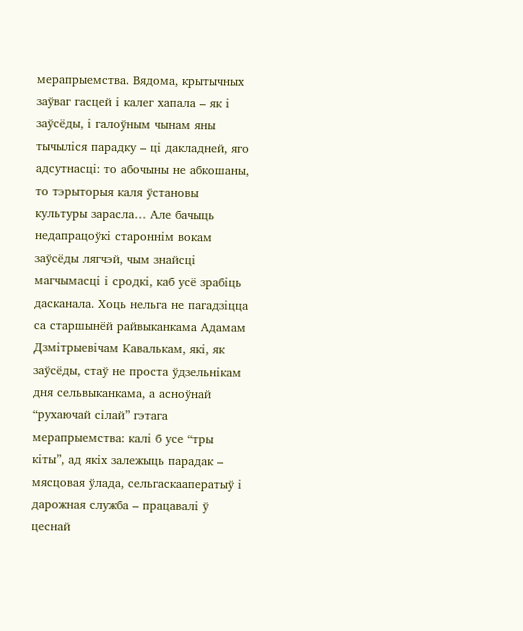мерапрыемства. Вядома, крытычных заўваг гасцей і калег хапала – як і заўсёды, і галоўным чынам яны тычыліся парадку – ці дакладней, яго адсутнасці: то абочыны не абкошаны, то тэрыторыя каля ўстановы культуры зарасла… Але бачыць недапрацоўкі староннім вокам заўсёды лягчэй, чым знайсці магчымасці і сродкі, каб усё зрабіць дасканала. Хоць нельга не пагадзіцца са старшынёй райвыканкама Адамам Дзмітрыевічам Кавалькам, які, як заўсёды, стаў не проста ўдзельнікам дня сельвыканкама, а асноўнай “рухаючай сілай” гэтага мерапрыемства: калі б усе “тры кіты”, ад якіх залежыць парадак – мясцовая ўлада, сельгаскааператыў і дарожная служба – працавалі ў цеснай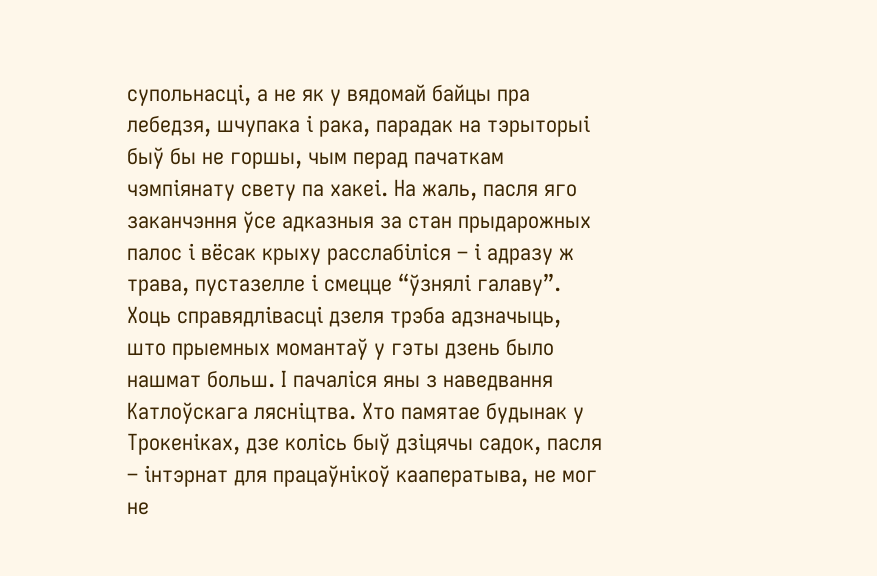супольнасці, а не як у вядомай байцы пра лебедзя, шчупака і рака, парадак на тэрыторыі быў бы не горшы, чым перад пачаткам чэмпіянату свету па хакеі. На жаль, пасля яго заканчэння ўсе адказныя за стан прыдарожных палос і вёсак крыху расслабіліся – і адразу ж трава, пустазелле і смецце “ўзнялі галаву”.
Хоць справядлівасці дзеля трэба адзначыць, што прыемных момантаў у гэты дзень было нашмат больш. І пачаліся яны з наведвання Катлоўскага лясніцтва. Хто памятае будынак у Трокеніках, дзе колісь быў дзіцячы садок, пасля – інтэрнат для працаўнікоў кааператыва, не мог не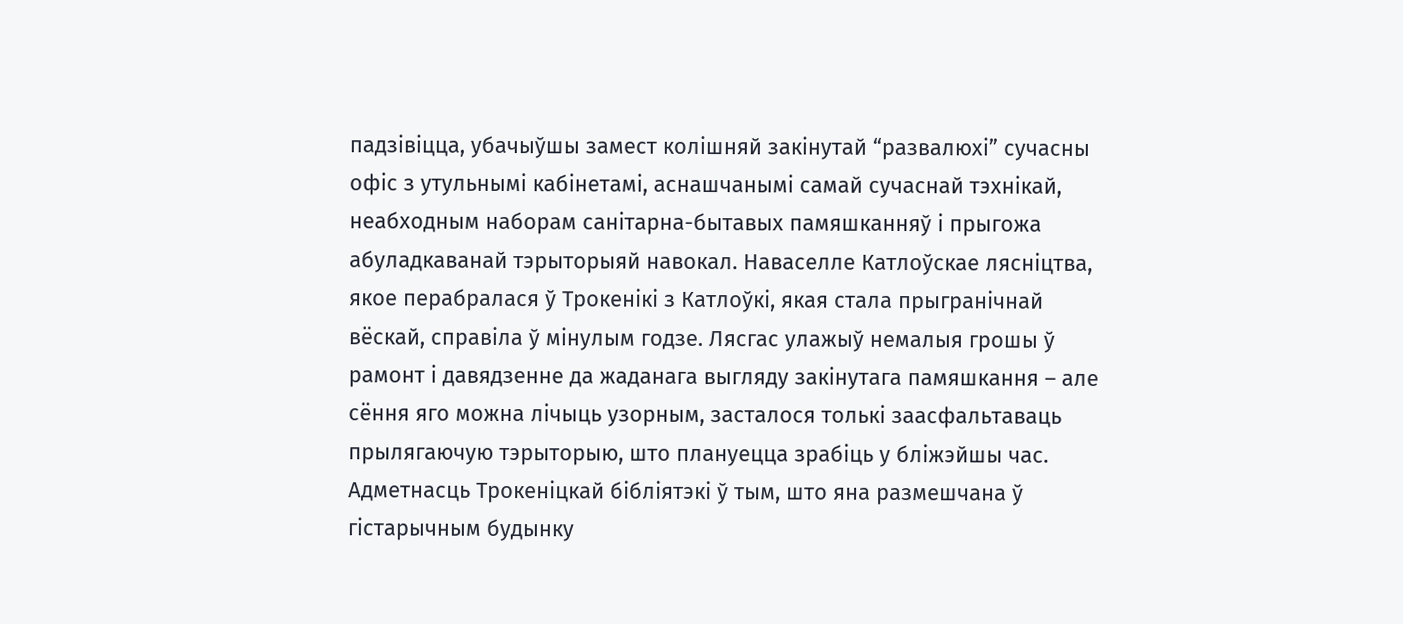падзівіцца, убачыўшы замест колішняй закінутай “развалюхі” сучасны офіс з утульнымі кабінетамі, аснашчанымі самай сучаснай тэхнікай, неабходным наборам санітарна-бытавых памяшканняў і прыгожа абуладкаванай тэрыторыяй навокал. Наваселле Катлоўскае лясніцтва, якое перабралася ў Трокенікі з Катлоўкі, якая стала прыгранічнай вёскай, справіла ў мінулым годзе. Лясгас улажыў немалыя грошы ў рамонт і давядзенне да жаданага выгляду закінутага памяшкання – але сёння яго можна лічыць узорным, засталося толькі заасфальтаваць прылягаючую тэрыторыю, што плануецца зрабіць у бліжэйшы час.
Адметнасць Трокеніцкай бібліятэкі ў тым, што яна размешчана ў гістарычным будынку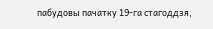пабудовы пачатку 19-га стагоддзя,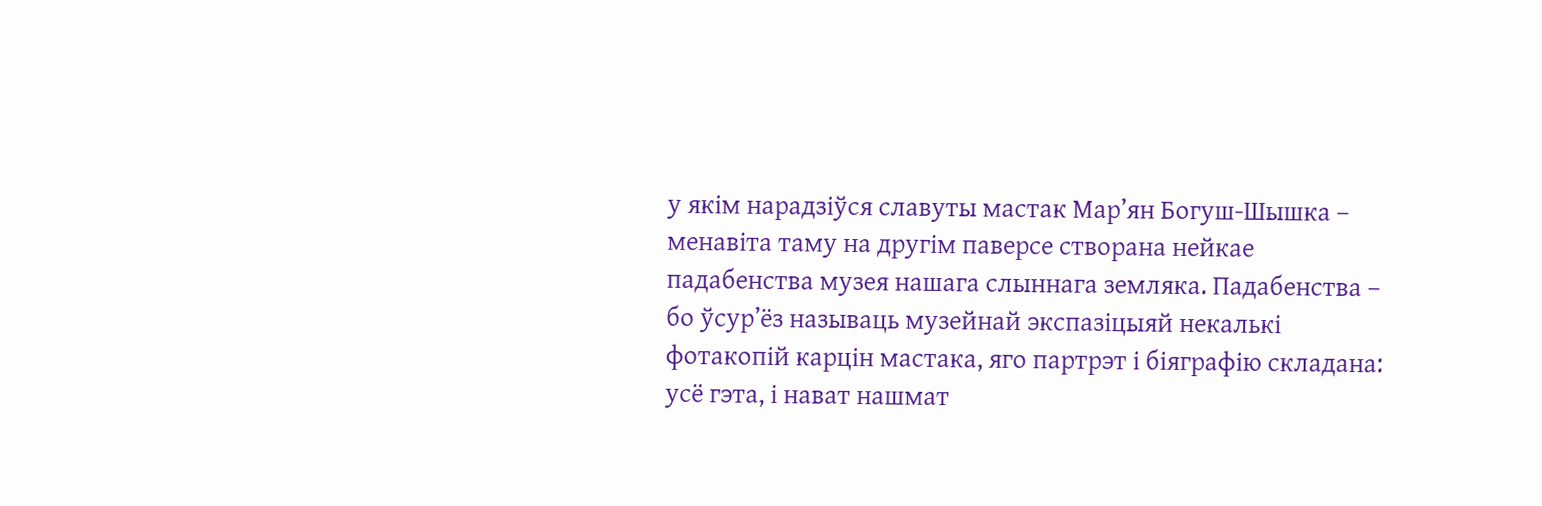у якім нарадзіўся славуты мастак Мар’ян Богуш-Шышка – менавіта таму на другім паверсе створана нейкае падабенства музея нашага слыннага земляка. Падабенства – бо ўсур’ёз называць музейнай экспазіцыяй некалькі фотакопій карцін мастака, яго партрэт і біяграфію складана: усё гэта, і нават нашмат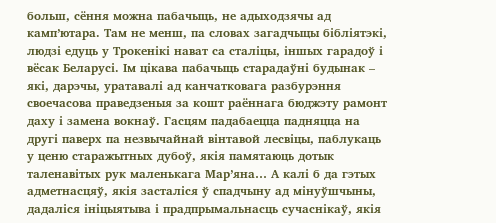больш, сёння можна пабачыць, не адыходзячы ад камп’ютара. Там не менш, па словах загадчыцы бібліятэкі, людзі едуць у Трокенікі нават са сталіцы, іншых гарадоў і вёсак Беларусі. Ім цікава пабачыць старадаўні будынак – які, дарэчы, уратавалі ад канчатковага разбурэння своечасова праведзеныя за кошт раённага бюджэту рамонт даху і замена вокнаў. Гасцям падабаецца падняцца на другі паверх па незвычайнай вінтавой лесвіцы, паблукаць у ценю старажытных дубоў, якія памятаюць дотык таленавітых рук маленькага Мар’яна… А калі б да гэтых адметнасцяў, якія засталіся ў спадчыну ад мінуўшчыны, дадаліся ініцыятыва і прадпрымальнасць сучаснікаў, якія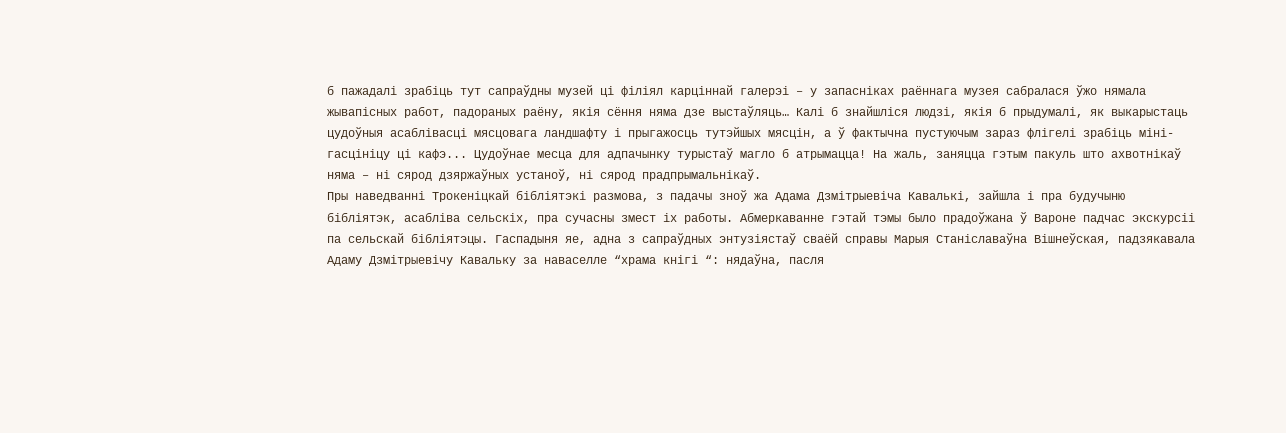б пажадалі зрабіць тут сапраўдны музей ці філіял карціннай галерэі – у запасніках раённага музея сабралася ўжо нямала жывапісных работ, падораных раёну, якія сёння няма дзе выстаўляць… Калі б знайшліся людзі, якія б прыдумалі, як выкарыстаць цудоўныя асаблівасці мясцовага ландшафту і прыгажосць тутэйшых мясцін, а ў фактычна пустуючым зараз флігелі зрабіць міні-гасцініцу ці кафэ... Цудоўнае месца для адпачынку турыстаў магло б атрымацца! На жаль, заняцца гэтым пакуль што ахвотнікаў няма – ні сярод дзяржаўных устаноў, ні сярод прадпрымальнікаў.
Пры наведванні Трокеніцкай бібліятэкі размова, з падачы зноў жа Адама Дзмітрыевіча Кавалькі, зайшла і пра будучыню бібліятэк, асабліва сельскіх, пра сучасны змест іх работы. Абмеркаванне гэтай тэмы было прадоўжана ў Вароне падчас экскурсіі па сельскай бібліятэцы. Гаспадыня яе, адна з сапраўдных энтузіястаў сваёй справы Марыя Станіславаўна Вішнеўская, падзякавала Адаму Дзмітрыевічу Кавальку за наваселле “храма кнігі “: нядаўна, пасля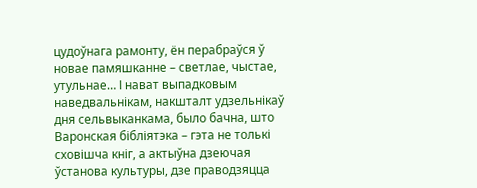цудоўнага рамонту, ён перабраўся ў новае памяшканне – светлае, чыстае, утульнае… І нават выпадковым наведвальнікам, накшталт удзельнікаў дня сельвыканкама, было бачна, што Варонская бібліятэка – гэта не толькі сховішча кніг, а актыўна дзеючая ўстанова культуры, дзе праводзяцца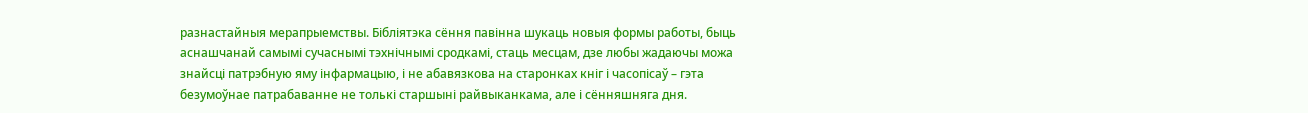разнастайныя мерапрыемствы. Бібліятэка сёння павінна шукаць новыя формы работы, быць аснашчанай самымі сучаснымі тэхнічнымі сродкамі, стаць месцам, дзе любы жадаючы можа знайсці патрэбную яму інфармацыю, і не абавязкова на старонках кніг і часопісаў – гэта безумоўнае патрабаванне не толькі старшыні райвыканкама, але і сённяшняга дня.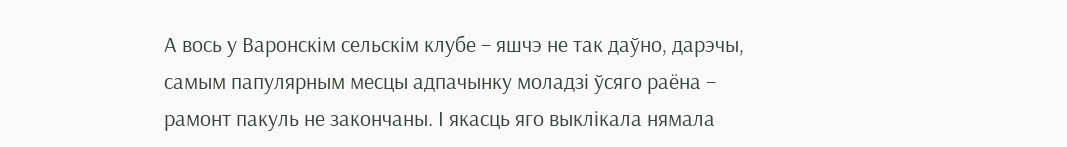А вось у Варонскім сельскім клубе – яшчэ не так даўно, дарэчы, самым папулярным месцы адпачынку моладзі ўсяго раёна – рамонт пакуль не закончаны. І якасць яго выклікала нямала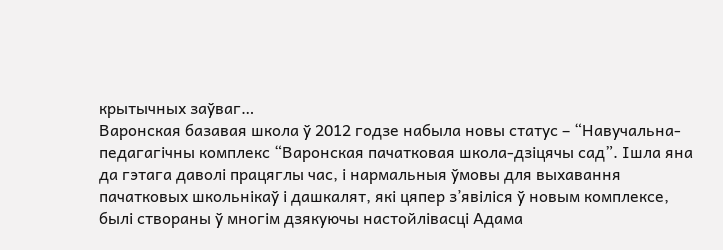крытычных заўваг…
Варонская базавая школа ў 2012 годзе набыла новы статус – “Навучальна-педагагічны комплекс “Варонская пачатковая школа-дзіцячы сад”. Ішла яна да гэтага даволі працяглы час, і нармальныя ўмовы для выхавання пачатковых школьнікаў і дашкалят, які цяпер з’явіліся ў новым комплексе, былі створаны ў многім дзякуючы настойлівасці Адама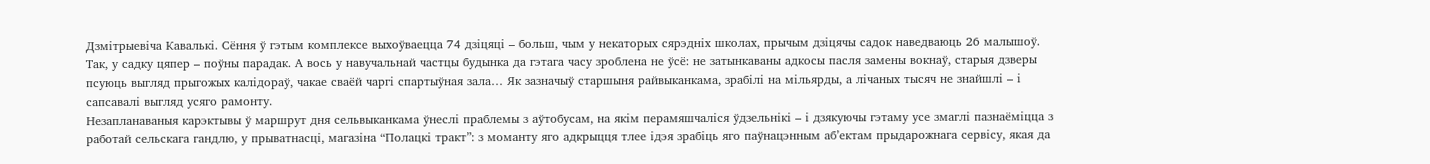Дзмітрыевіча Кавалькі. Сёння ў гэтым комплексе выхоўваецца 74 дзіцяці – больш, чым у некаторых сярэдніх школах, прычым дзіцячы садок наведваюць 26 малышоў.
Так, у садку цяпер – поўны парадак. А вось у навучальнай частцы будынка да гэтага часу зроблена не ўсё: не затынкаваны адкосы пасля замены вокнаў, старыя дзверы псуюць выгляд прыгожых калідораў, чакае сваёй чаргі спартыўная зала… Як зазначыў старшыня райвыканкама, зрабілі на мільярды, а лічаных тысяч не знайшлі – і сапсавалі выгляд усяго рамонту.
Незапланаваныя карэктывы ў маршрут дня сельвыканкама ўнеслі праблемы з аўтобусам, на якім перамяшчаліся ўдзельнікі – і дзякуючы гэтаму усе змаглі пазнаёміцца з работай сельскага гандлю, у прыватнасці, магазіна “Полацкі тракт”: з моманту яго адкрыцця тлее ідэя зрабіць яго паўнацэнным аб’ектам прыдарожнага сервісу, якая да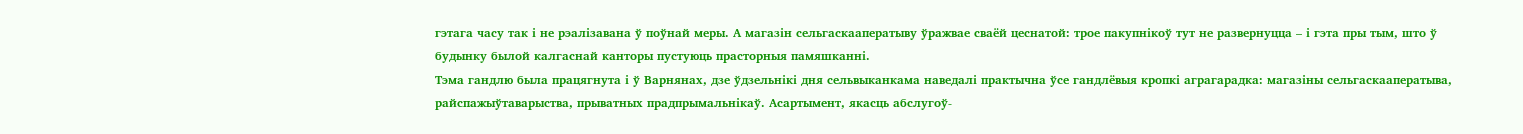гэтага часу так і не рэалізавана ў поўнай меры. А магазін сельгаскааператыву ўражвае сваёй цеснатой: трое пакупнікоў тут не развернуцца – і гэта пры тым, што ў будынку былой калгаснай канторы пустуюць прасторныя памяшканні.
Тэма гандлю была працягнута і ў Варнянах, дзе ўдзельнікі дня сельвыканкама наведалі практычна ўсе гандлёвыя кропкі аграгарадка: магазіны сельгаскааператыва, райспажыўтаварыства, прыватных прадпрымальнікаў. Асартымент, якасць абслугоў-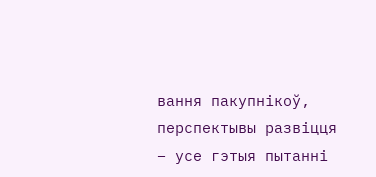вання пакупнікоў, перспектывы развіцця – усе гэтыя пытанні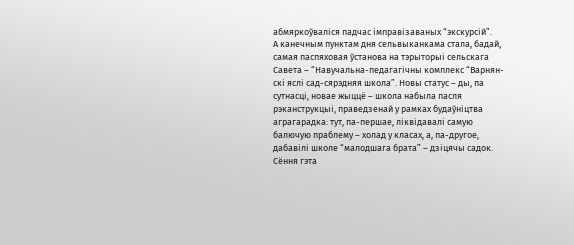абмяркоўваліся падчас імправізаваных “экскурсій”.
А канечным пунктам дня сельвыканкама стала, бадай, самая паспяховая ўстанова на тэрыторыі сельскага Савета – “Навучальна-педагагічны комплекс “Варнян-скі яслі сад-сярэдняя школа”. Новы статус – ды, па сутнасці, новае жыццё – школа набыла пасля рэканструкцыі, праведзенай у рамках будаўніцтва аграгарадка: тут, па-першае, ліквідавалі самую балючую праблему – холад у класах, а, па-другое, дабавілі школе “малодшага брата” – дзіцячы садок. Сёння гэта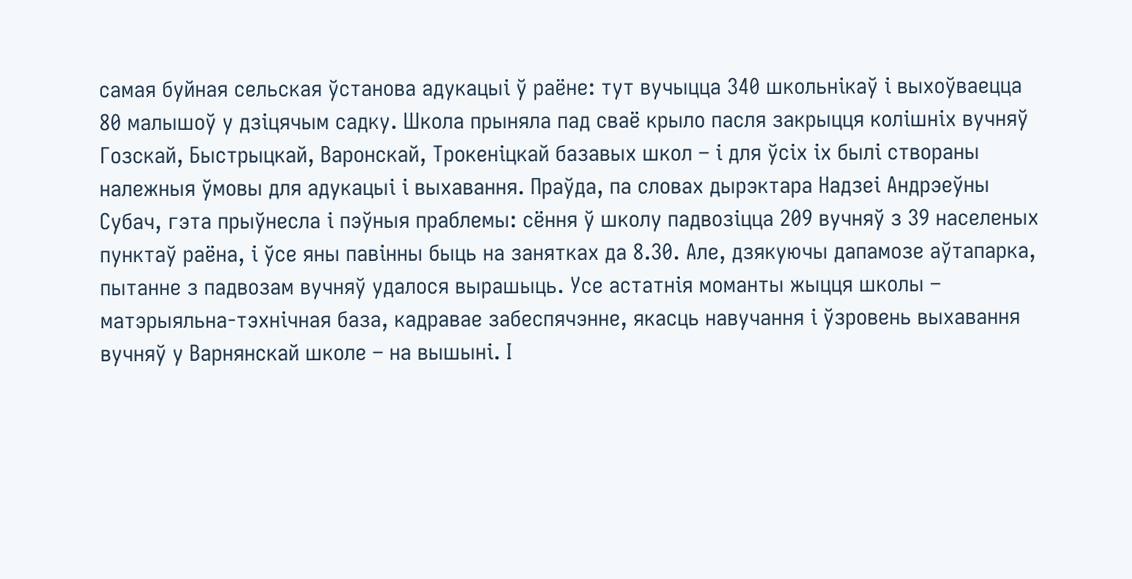самая буйная сельская ўстанова адукацыі ў раёне: тут вучыцца 340 школьнікаў і выхоўваецца 80 малышоў у дзіцячым садку. Школа прыняла пад сваё крыло пасля закрыцця колішніх вучняў Гозскай, Быстрыцкай, Варонскай, Трокеніцкай базавых школ – і для ўсіх іх былі створаны належныя ўмовы для адукацыі і выхавання. Праўда, па словах дырэктара Надзеі Андрэеўны Субач, гэта прыўнесла і пэўныя праблемы: сёння ў школу падвозіцца 209 вучняў з 39 населеных пунктаў раёна, і ўсе яны павінны быць на занятках да 8.30. Але, дзякуючы дапамозе аўтапарка, пытанне з падвозам вучняў удалося вырашыць. Усе астатнія моманты жыцця школы – матэрыяльна-тэхнічная база, кадравае забеспячэнне, якасць навучання і ўзровень выхавання вучняў у Варнянскай школе – на вышыні. І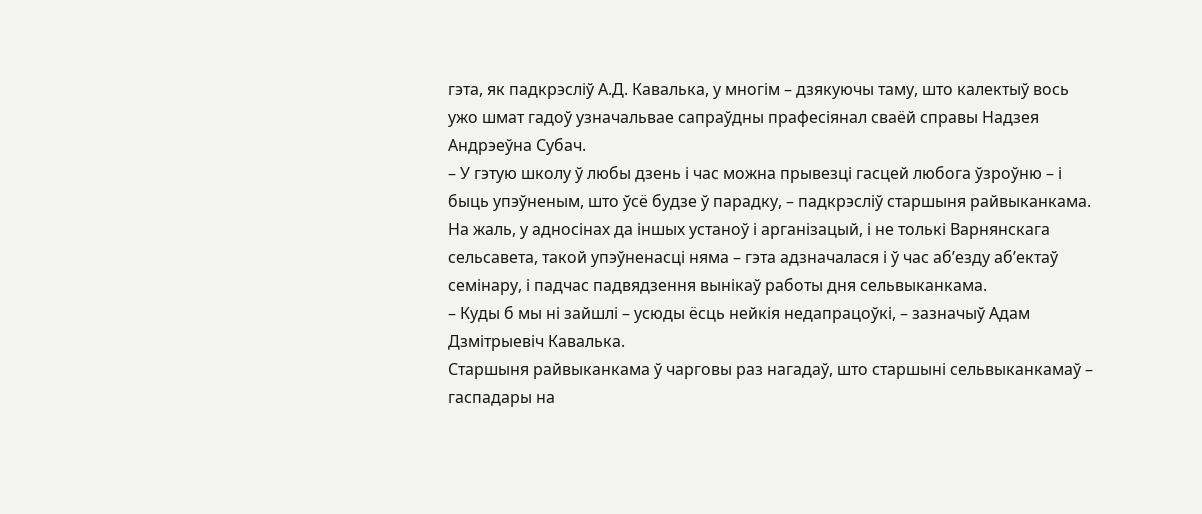гэта, як падкрэсліў А.Д. Кавалька, у многім – дзякуючы таму, што калектыў вось ужо шмат гадоў узначальвае сапраўдны прафесіянал сваёй справы Надзея Андрэеўна Субач.
– У гэтую школу ў любы дзень і час можна прывезці гасцей любога ўзроўню – і быць упэўненым, што ўсё будзе ў парадку, – падкрэсліў старшыня райвыканкама.
На жаль, у адносінах да іншых устаноў і арганізацый, і не толькі Варнянскага сельсавета, такой упэўненасці няма – гэта адзначалася і ў час аб’езду аб’ектаў семінару, і падчас падвядзення вынікаў работы дня сельвыканкама.
– Куды б мы ні зайшлі – усюды ёсць нейкія недапрацоўкі, – зазначыў Адам Дзмітрыевіч Кавалька.
Старшыня райвыканкама ў чарговы раз нагадаў, што старшыні сельвыканкамаў – гаспадары на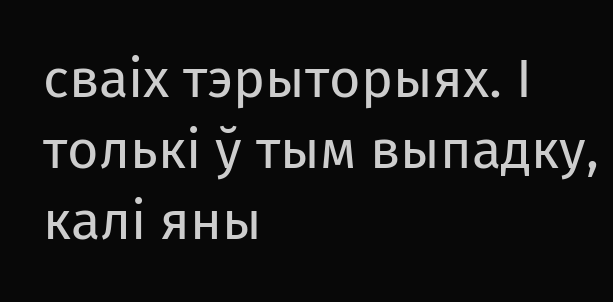сваіх тэрыторыях. І толькі ў тым выпадку, калі яны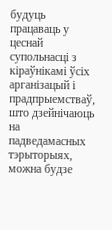будуць працаваць у цеснай супольнасці з кіраўнікамі ўсіх арганізацый і прадпрыемстваў, што дзейнічаюць на падведамасных тэрыторыях, можна будзе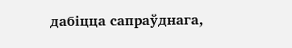дабіцца сапраўднага,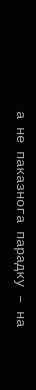а не паказнога парадку – на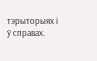тэрыторыях і ў справах.